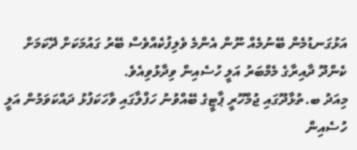އަޅުގަނޑުމެން ބޭނުމެއް ނޫން އެންމެ ވެލިފުކެއްވެސް ބޭރު ގައުމަކަށް ދޭކަމަށް ކެންދޫ ދާއިރާގެ މެމްބަރު އަލީ ހުސެއިން ވިދާޅުވިއެވެ.
މިއަދު ބ.ތުޅާދޫގައި ޖުމްހޫރީ ޕާޓީގެ ބޭއްވުނު ހަފްލާގައި ވާހަކަފުޅު ދައްކަވަމުން އަލީ ހުސެއިން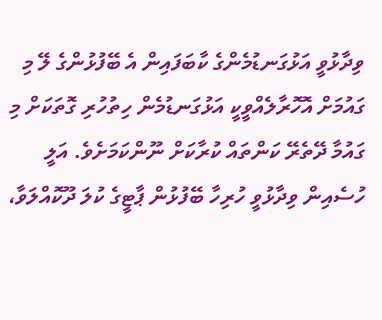ވިދާޅުވީ އަޅުގަނޑުމެންގެ ކާބަފައިން އެ ބޭފުޅުންގެ ލޭ މި ގައުމަށް އޮހޮރާލެއްވީކީ އަޅުގަނޑުމެން ހިތުހުރި ގޮތަކަށް މި ގައުމާ ދޭތެރޭ ކަންތައް ކުރާކަށް ނޫންކަމަށެވެ. އަލީ ހުސެއިން ވިދާޅުވީ ހުރިހާ ބޭފުޅުން ޕާޓީގެ ކުލަ ދޫކޮއްލަވާ،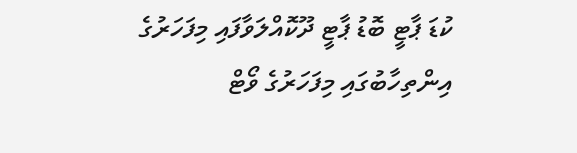ކުޑަ ޕާޓީ ބޮޑު ޕާޓީ ދޫކޮއްލަވާފައި މިފަހަރުގެ އިންތިހާބުގައި މިފަހަރުގެ ވޯޓް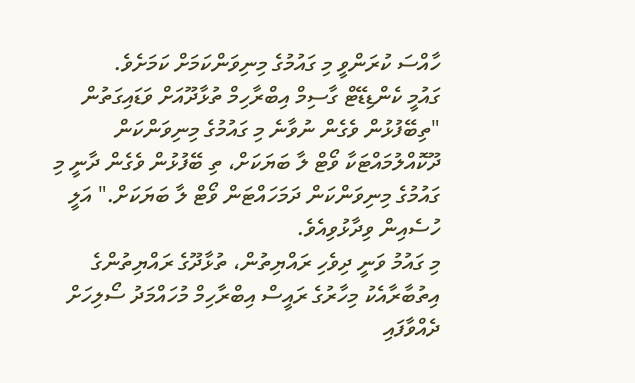ހާއްސަ ކުރަންވީ މި ގައުމުގެ މިނިވަންކަމަށް ކަމަށެވެ.
ގައުމީ ކެންޑިޑޭޓް ގާސިމް އިބްރާހިމް ތުޅާދޫއަށް ވަޑައިގަތުން
"ތިބޭފުޅުން ވެގެން ނުވާނެ މި ގައުމުގެ މިނިވަންކަން ދޫކޮއްލުމައްޓަކާ ވޯޓް ލާ ބަޔަކަށް، ތި ބޭފުޅުން ވެގެން ދާނީ މި ގައުމުގެ މިނިވަންކަން ދަމަހައްޓަން ވޯޓް ލާ ބަޔަކަށް." އަލީ ހުސެއިން ވިދާޅުވިއެވެ.
މި ގައުމު ވަނީ ދިވެހި ރައްޔިތުން، ތުޅާދޫގެ ރައްޔިތުންގެ އިތުބާރާއެކު މިހާރުގެ ރައީސް އިބްރާހިމް މުހައްމަދު ސޯލިހަށް ދެއްވާފައި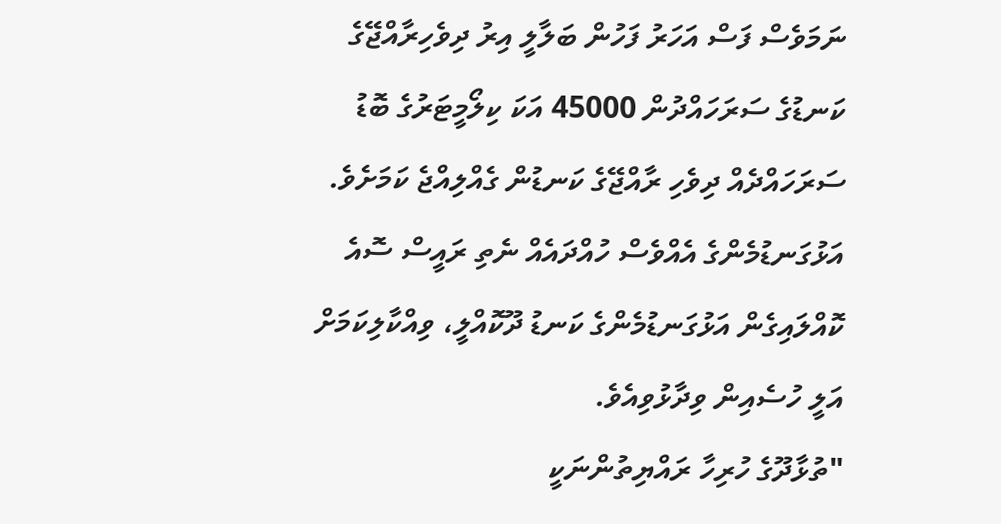ނަމަވެސް ފަސް އަހަރު ފަހުން ބަލާލީ އިރު ދިވެހިރާއްޖޭގެ ކަނޑުގެ ސަރަހައްދުން 45000 އަކަ ކިލޯމީޓަރުގެ ބޮޑު ސަރަހައްދެއް ދިވެހި ރާއްޖޭގެ ކަނޑުން ގެއްލިއްޖެ ކަމަށެވެ. އަޅުގަނޑުމެންގެ އެއްވެސް ހުއްދައެއް ނެތި ރައީސް ސޮއެ ކޮއްލައިގެން އަޅުގަނޑުމެންގެ ކަނޑު ދޫކޮއްލީ، ވިއްކާލިކަމަށް އަލީ ހުސެއިން ވިދާޅުވިއެވެ.
"ތުޅާދޫގެ ހުރިހާ ރައްޔިތުންނަކީ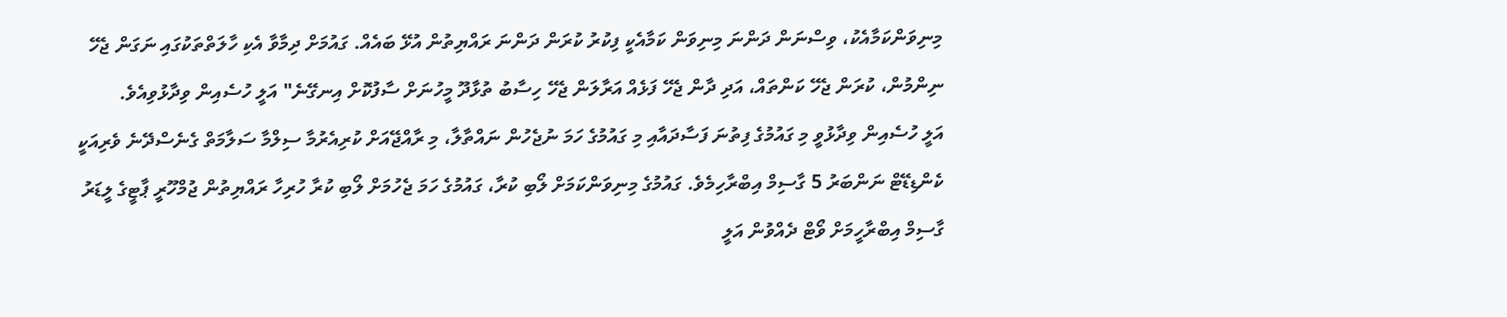މިނިވަންކަމާއެކު، ވިސްނަން ދަންނަ މިނިވަން ކަމާއެކީ ފިކުރު ކުރަން ދަންނަ ރައްޔިތުން އުޅޭ ބައެއް. ގައުމަށް ދިމާވާ އެކި ހާލަތްތަކުގައި ނަގަން ޖެހޭ ނިންމުން، ކުރަން ޖެހޭ ކަންތައް، އަދި ދާން ޖެހޭ ފަޅެއް އަރާލަން ޖެހޭ ހިސާބު ތުޅާދޫ މީހުނަށް ސާފުކޮށް އިނގޭނެ" އަލީ ހުސެއިން ވިދާޅުވިއެވެ.
އަލީ ހުސެއިން ވިދާޅުވީ މި ގައުމުގެ ފިތުނަ ފަސާދައާއި މި ގައުމުގެ ހަމަ ނުޖެހުން ނައްތާލާ، މި ރާއްޖޭއަށް ކުރިއެރުމާ ސިލްމާ ސަލާމަތް ގެނެސްދޭނެ ވެރިއަކީ ކެންޑިޑޭޓް ނަންބަރު 5 ގާސިމް އިބްރާހިމެވެ. ގައުމުގެ މިނިވަންކަމަށް ލޯބި ކުރާ، ގައުމުގެ ހަމަ ޖެހުމަށް ލޯބި ކުރާ ހުރިހާ ރައްޔިތުން ޖުމްހޫރީ ޕާޓީގެ ލީޑަރު ގާސިމް އިބްރާހީމަށް ވޯޓް ދެއްވުން އަލީ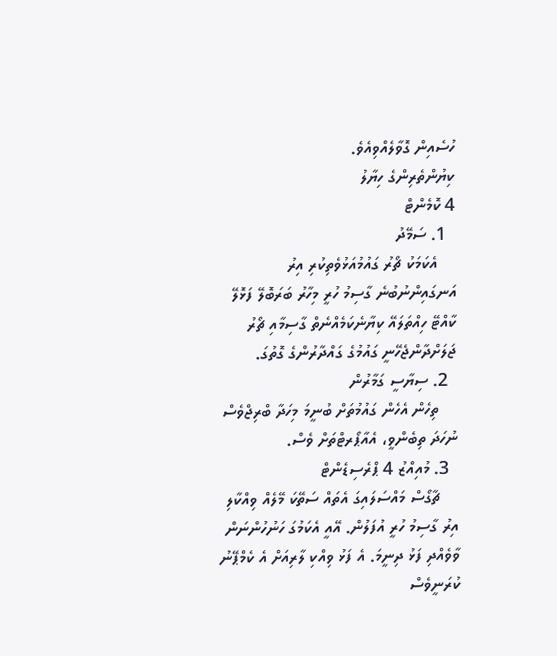ހުސެއިން ގޮވާލެއްވިއެވެ.
ކިޔުންތެރިންގެ ހިޔާލު
4 ކޮމެންޓް
  1. ސަމޭދު
    އެކަމަކު ޗޯރު ގައުމުއަޅުވެތިކުރި އިރު އަނގައިންނުބުނެ ގާސިމު ހުރީ މިހާރު ބަރަބޮލޭ ފަޅޮލޭ ކާއްޓޭ ހިއްތަލައޭ ކިޔާނެކަމެއްނެތް ގާސިމާއި ޗޯރު ޖަލަށްދާންޖެހޭނީ ގައުމުގެ ގައްދާރުންގެ ގޮތުގަ.
  2. ސިޔާސީ ގަމާރުން
    ތިހެން އެހެން ގައުމުތަށް ބުނީމަ މިހަދާ ބްރިޖްވެސް ނުހަދަ ތިބެންވީ، އެއާޕޯރޓްތަށް ވެސް.
  3. މުއިއްޒު 4 ޕްރެސިޑެންޓް
    ޗާގޯސް މައްސަލައިގަ އެތައް ސަތޭކަ މޭލެއް ވިއްކާލި އިރު ގާސިމު ހުރީ އުފަލުން. އޭއީ އެކަމުގަ ހަނުހުންނަން ވާވެއްދި ފަޅު ދިނީމަ. އެ ފަޅު ވިއްކި ލާރިއަށް އެ ކެމްޕޭނު ކުރަނީވެސް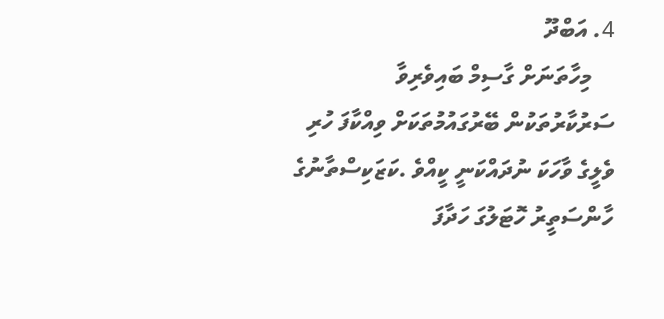4. އަބްދޫ
    މިހާތަނަށް ގާސިމް ބައިވެރިވާ ސަރުކާރުތަކުން ބޭރުގައުމުތަކަށް ވިއްކާފަ ހުރި ވެލީގެ ވާހަކަ ނުދައްކަނީ ކީއްވެ .ކަޒަކިސްތާނުގެ ހާންސަތީރު ހޮޓަލުގަ ހަދާފަ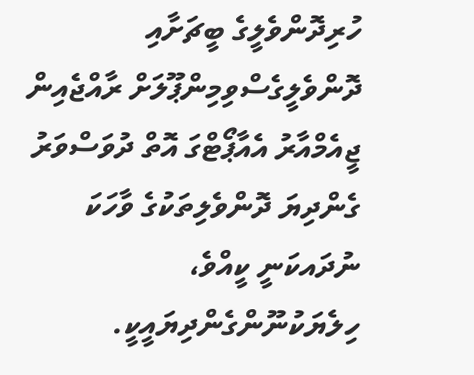ހުރިދޮންވެލީގެ ބީޗަށާއި ދޮންވެލީގެސްވިމިންޕޫލަށް ރާއްޖެއިން ޖީއެމްއާރު އެއާޕޯޓްގަ އޮތް ދުވަސްވަރު ގެންދިޔަ ދޮންވެލިތަކުގެ ވާހަކަ ނުދައކަނީ ކީއްވެ، ހިލެޔަކުނޫންގެންދިޔައީކީ.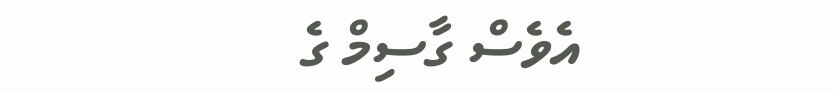އެވެސް ގާސިމް ގެ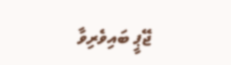ޖޭޕީ ބައިވެރިވާ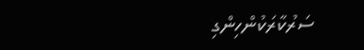ސަރުކާރަކުންހިންގި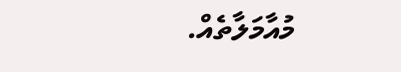މުއާމަލާތެއް.